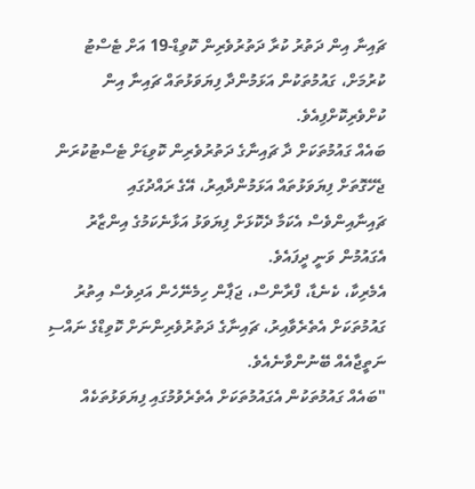ޗައިނާ އިން ދަތުރު ކުރާ ދަތުރުވެރިން ކޮވިޑް-19 އަށް ޓެސްޓު ކުރުމަށް، ގައުމުތަކުން އަޅަމުންދާ ފިޔަވަޅުތައް ޗައިނާ އިން ކުށްވެރިކޮށްފިއެވެ.
ބައެއް ގައުމުތަކަށް ދާ ޗައިނާގެ ދަތުރުވެރިން ކޮވިޑަށް ޓެސްޓުކުރަން ޖެހޭގޮތަށް ފިޔަވަޅުތައް އަޅަމުންދާއިރު، އޭގެ ރައްދުގައި ޗައިނާއިންވެސް އެކަމާ ދެކޮޅަށް ފިޔަވަޅު އަޅާނެކަމުގެ އިންޒާރު އެގައުމުން ވަނީ ދީފައެވެ.
އެމެރިކާ، ކެނެޑާ، ފްރާންސް، ޖަޕާން ހިމެނޭހެން އަދިވެސް އިތުރު ގައުމުތަކަށް އެތެރެވާއިރު، ޗައިނާގެ ދަތުރުވެރިންނަށް ކޮވިޑްގެ ނައްސި ނަތީޖާއެއް ބޭނުންވާނެއެވެ.
"ބައެއް ގައުމުތަކުން އެގައުމުތަކަށް އެތެރެވުމުގައި ފިޔަވަޅުތަކެއް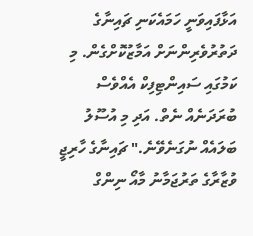އަޅާފައިވަނީ ހަމައެކަނި ޗައިނާގެ ދަތުރުވެރިންނަށް އަމާޒުކޮށްގެން. މި ކަމުގައި ސައިންޓިފިކް އެއްވެސް ބުރަދަނެއް ނެތް. އަދި މި އުސޫލު ބަލައެއް ނުގަނެވޭނެ." ޗައިނާގެ ހާރިޖީ ވުޒާރާގެ ތަރުޖަމާނު މާއޯ ނިންގް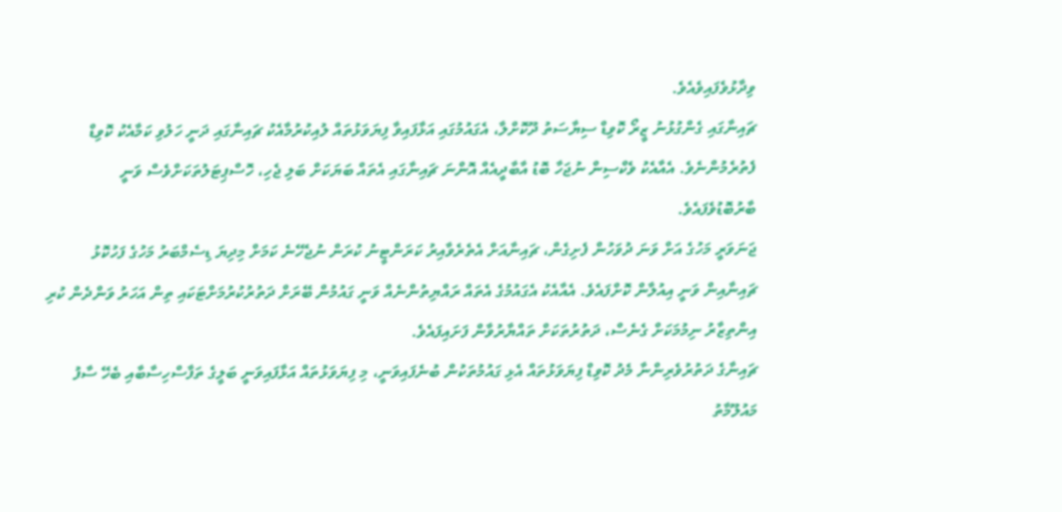ވިދާޅުވެފައިވެއެވެ.
ޗައިނާގައި ގެންގުޅުނު ޒީރޯ ކޮވިޑް ސިޔާސަތު ދޫކޮށްލާ، އެގައުމުގައި އަޅާފައިވާ ފިޔަވަޅުތައް ލުއިކުރުމާއެކު ޗައިނާގައި ދަނީ ހަލުވި ކަމާއެކު ކޮވިޑް ފެތުރެމުންނެވެ. އެއާއެކު ވެކްސިން ނުޖަހާ ބޮޑު އާބާދީއެއް އޮންނަ ޗައިނާގައި އެތައް ބަޔަކަށް ބަލި ޖެހި، ހޮސްޕިޓަލުތަކަށްވެސް ވަނީ ބާރުބޮޑުވެފައެވެ.
ޖަނަވަރީ މަހުގެ އަށް ވަނަ ދުވަހުން ފެށިގެން، ޗައިނާއަށް އެތެރެވާއިރު ކަރަންޓީނު ކުރަން ނުޖެހޭނެ ކަމަށް މިދިޔަ ޑިސެމްބަރު މަހުގެ ފަހުކޮޅު ޗައިނާއިން ވަނީ އިއުލާން ކޮށްފައެވެ. އެއާއެކު އެގައުމުގެ އެތައް ރައްޔިތުންނެއް ވަނީ ގައުމުން ބޭރަށް ދަތުރުކުރުމަށްޓަކައި ތިން އަހަރު ވަންދެން ކުރި އިންތިޒާރު ނިމުމަކަށް ގެނެސް، ދަތުރުތަކަށް ތައްޔާރުވާން ފަށައިފައެވެ.
ޗައިނާގެ ދަތުރުވެރިންނާ މެދު ކޮވިޑް ފިޔަވަޅުތައް އެޅި ގައުމުތަކުން ބުނެފައިވަނީ، މި ފިޔަވަޅުތައް އަޅާފައިވަނީ ބަލީގެ ތަފާސްހިސާބާއި ބެހޭ ސާފު މައުލޫމާތު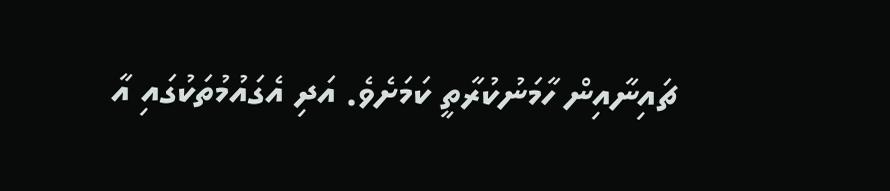ޗައިނާއިން ހާމަނުކުރާތީ ކަމަށެވެ. އަދި އެގައުމުތަކުގައި އާ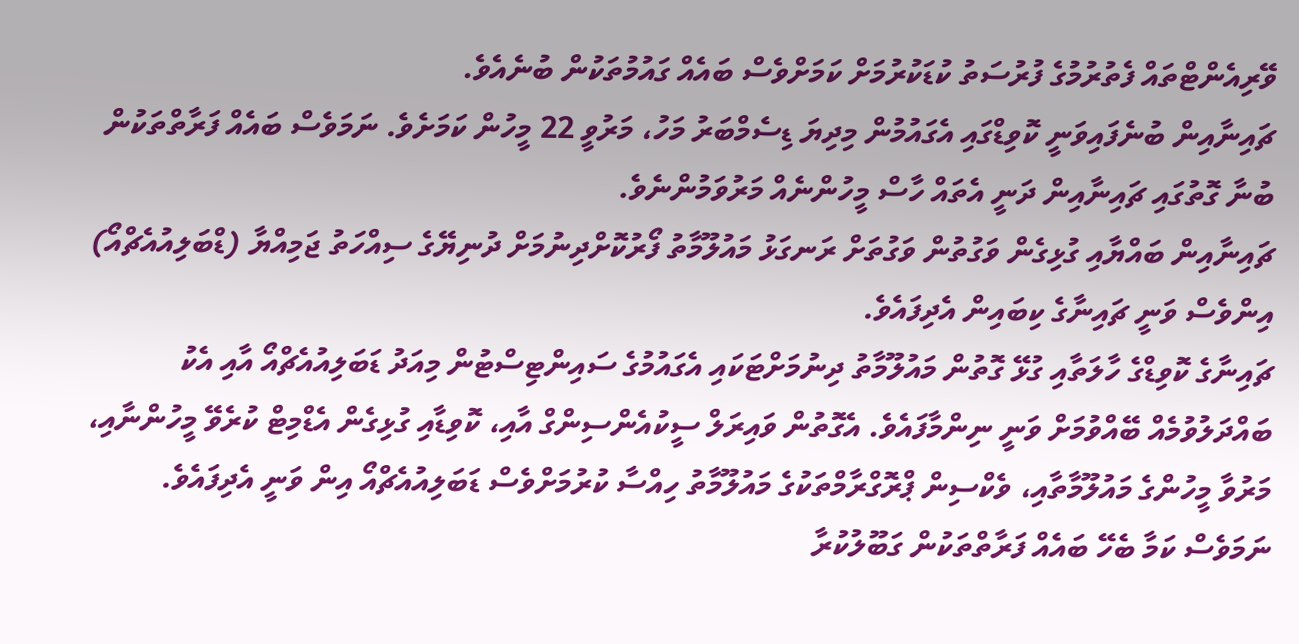ވޭރިއެންޓްތައް ފެތުރުމުގެ ފުރުސަތު ކުޑަކުރުމަށް ކަމަށްވެސް ބައެއް ގައުމުތަކުން ބުނެއެވެ.
ޗައިނާއިން ބުނެފައިވަނީ ކޮވިޑްގައި އެގައުމުން މިދިޔަ ޑިސެމްބަރު މަހު، މަރުވީ 22 މީހުން ކަމަށެވެ. ނަމަވެސް ބައެއް ފަރާތްތަކުން ބުނާ ގޮތުގައި ޗައިނާއިން ދަނީ އެތައް ހާސް މީހުންނެއް މަރުވަމުންނެވެ.
ޗައިނާއިން ބައްޔާއި ގުޅިގެން ވަގުތުން ވަގުތަށް ރަނގަޅު މައުލޫމާތު ފޯރުކޮށްދިނުމަށް ދުނިޔޭގެ ސިއްހަތު ޖަމިއްޔާ (ޑްބަލިއުއެޗްއޯ) އިންވެސް ވަނީ ޗައިނާގެ ކިބައިން އެދިފައެވެ.
ޗައިނާގެ ކޮވިޑްގެ ހާލަތާއި ގުޅޭ ގޮތުން މައުލޫމާތު ދިނުމަށްޓަކައި އެގައުމުގެ ސައިންޓިސްޓުން މިއަދު ޑަބަލިއުއެޗްއޯ އާއި އެކު ބައްދަލުވުމެއް ބޭއްވުމަށް ވަނީ ނިންމާފައެވެ. އެގޮތުން ވައިރަލް ސީކުއެންސިންގް އާއި، ކޮވިޑާއި ގުޅިގެން އެޑްމިޓް ކުރެވޭ މީހުންނާއި، މަރުވާ މީހުންގެ މައުލޫމާތާއި، ވެކްސިން ޕްރޮގްރާމްތަކުގެ މައުލޫމާތު ހިއްސާ ކުރުމަށްވެސް ޑަބަލިއުއެޗްއޯ އިން ވަނީ އެދިފައެވެ.
ނަމަވެސް ކަމާ ބެހޭ ބައެއް ފަރާތްތަކުން ގަބޫލުކުރާ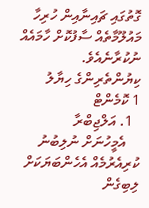ގޮތުގައި ޗައިނާއިން ހުރިހާ މައުލޫމާތެއް ސާފުކޮށް ހާމައެއް ނުކުރާނެއެވެ.
ކިޔުންތެރިންގެ ހިޔާލު
1 ކޮމެންޓް
  1. އަލްޖިބްރާ
    އެމީހުނަށް ނުލިބުނު ކުރިއެރުމެއް އެހެންބަޔަކަށް ލިބިގެން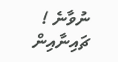ނުވާނެ ! ޗައިނާއިން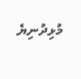މުޅިދުނިޔެ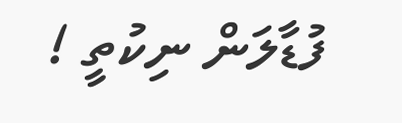ފުޑާލަން ނިކުތީ !